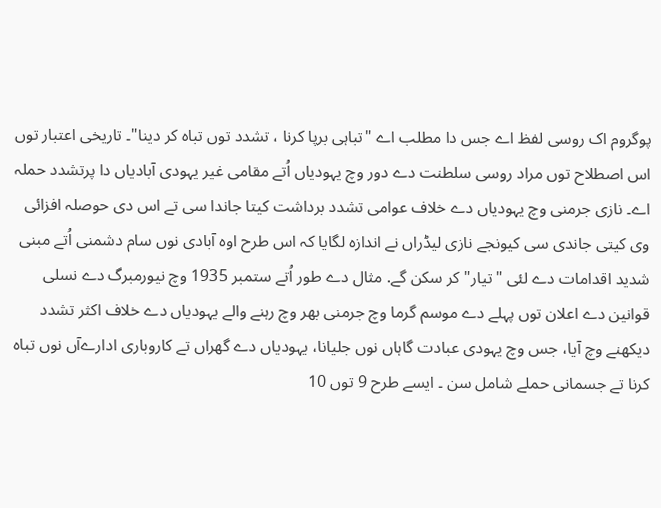پوگروم اک روسی لفظ اے جس دا مطلب اے "تباہی برپا کرنا ، تشدد توں تباہ کر دينا"۔ تاریخی اعتبار توں اس اصطلاح توں مراد روسی سلطنت دے دور وچ یہودیاں اُتے مقامی غیر یہودی آبادیاں دا پرتشدد حملہ اے۔ نازی جرمنی وچ یہودیاں دے خلاف عوامی تشدد برداشت کيتا جاندا سی تے اس دی حوصلہ افزائی وی کيتی جاندی سی کیونجے نازی لیڈراں نے اندازہ لگایا کہ اس طرح اوہ آبادی نوں سام دشمنی اُتے مبنی شدید اقدامات دے لئی "تیار" کر سکن گے. مثال دے طور اُتے ستمبر 1935 وچ نیورمبرگ دے نسلی قوانین دے اعلان توں پہلے دے موسم گرما وچ جرمنی بھر وچ رہنے والے یہودیاں دے خلاف اکثر تشدد دیکھنے وچ آیا، جس وچ یہودی عبادت گاہاں نوں جلیانا، یہودیاں دے گھراں تے کاروباری ادارےآں نوں تباہ کرنا تے جسمانی حملے شامل سن ۔ ايسے طرح 9 توں 10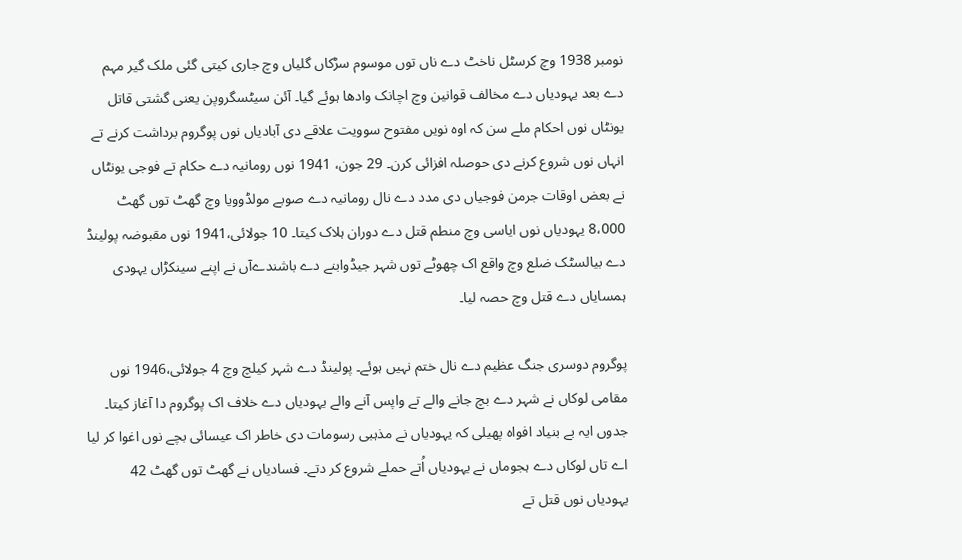نومبر 1938 وچ کرسٹل ناخٹ دے ناں توں موسوم سڑکاں گلیاں وچ جاری کيتی گئی ملک گیر مہم دے بعد یہودیاں دے مخالف قوانین وچ اچانک وادھا ہوئے گیا۔ آئن سیٹسگروپن یعنی گشتی قاتل یونٹاں نوں احکام ملے سن کہ اوہ نويں مفتوح سوویت علاقے دی آبادیاں نوں پوگروم برداشت کرنے تے انہاں نوں شروع کرنے دی حوصلہ افزائی کرن۔ 29 جون، 1941 نوں رومانیہ دے حکام تے فوجی یونٹاں نے بعض اوقات جرمن فوجیاں دی مدد دے نال رومانیہ دے صوبے مولڈوویا وچ گھٹ توں گھٹ 8،000 یہودیاں نوں ایاسی وچ منطم قتل دے دوران ہلاک کيتا۔ 10 جولائی،1941 نوں مقبوضہ پولینڈ دے بیالسٹک ضلع وچ واقع اک چھوٹے توں شہر جیڈوابنے دے باشندےآں نے اپنے سینکڑاں یہودی ہمسایاں دے قتل وچ حصہ لیا۔

پوگروم دوسری جنگ عظیم دے نال ختم نہيں ہوئے۔ پولینڈ دے شہر کیلچ وچ 4 جولائی،1946 نوں مقامی لوکاں نے شہر دے بچ جانے والے تے واپس آنے والے یہودیاں دے خلاف اک پوگروم دا آغاز کيتا۔ جدوں ایہ بے بنیاد افواہ پھیلی کہ یہودیاں نے مذہبی رسومات دی خاطر اک عیسائی بچے نوں اغوا کر ليا اے تاں لوکاں دے ہجوماں نے یہودیاں اُتے حملے شروع کر دتے۔ فسادیاں نے گھٹ توں گھٹ 42 یہودیاں نوں قتل تے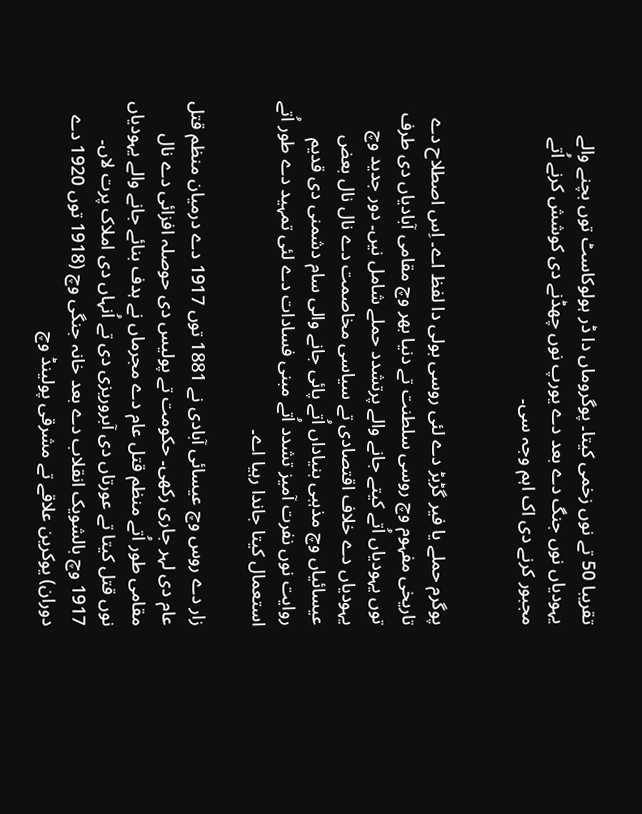تقریبا 50 تے نوں زخمی کيتا۔ پوگروماں دا ڈر ہولوکاسٹ توں بچنے والے یہودیاں نوں جنگ دے بعد دے یورپ نوں چھڈنے دی کوشش کرنے اُتے مجبور کرنے دی اک اہم وجہ سی۔


پوگرم حملے یا فیر گڑبڑ دے لئی روسی بولی دا لفظ اے۔ اِس اصطلاح دے تاریخی مفہوم وچ روسی سلطنت تے دنیا بھر وچ مقامی آبادیاں دی طرف توں یہودیاں اُتے کيتے جانے والے پرتشدد حملے شامل نيں۔ دور جدید وچ یہودیاں دے خلاف اقتصادی تے سیاسی مخاصمت دے نال نال بعض عیسائیاں وچ مذہبی بنیاداں اُتے پائی جانے والی سام دشمنی دی قدیم روایت نوں نفرت آمیز تشدد اُتے مبنی فسادات دے لئی تمہید دے طور اُتے استعمال کيتا جاندا رہیا اے۔

زار دے روس وچ عیسائی آبادی نے 1881 توں 1917 دے درمیان منظم قتل عام دی لہر جاری رکھی۔ حکومت تے پولیس دی حوصلہ افزائی دے نال مقامی طور اُتے منظم قتل عام دے مجرماں نے ہدف بنائے جانے والے یہودیاں نوں قتل کيتا تے عورتاں دی آبروریزی دی تے اُنہاں دی املاک پرت لاں۔ 1917 وچ بالشویک انقلاب دے بعد خانہ جنگی وچ (1918 توں 1920 دے دوران) یوکرین علاقے تے مشرقی پولینڈ وچ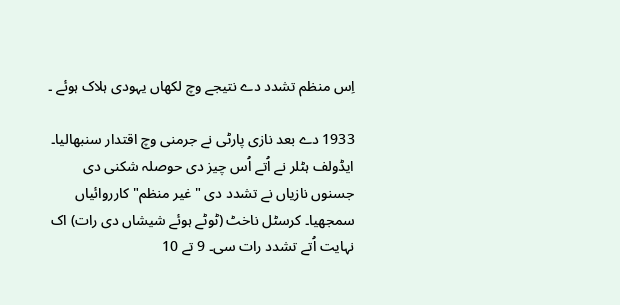اِس منظم تشدد دے نتیجے وچ لکھاں یہودی ہلاک ہوئے ۔

1933 دے بعد نازی پارٹی نے جرمنی وچ اقتدار سنبھالیا۔ ایڈولف ہٹلر نے اُتے اُس چیز دی حوصلہ شکنی دی جسنوں نازیاں نے تشدد دی "غیر منظم" کارروائیاں سمجھیا۔ کرسٹل ناخٹ (ٹوٹے ہوئے شیشاں دی رات) اک نہایت اُتے تشدد رات سی۔ 9 تے 10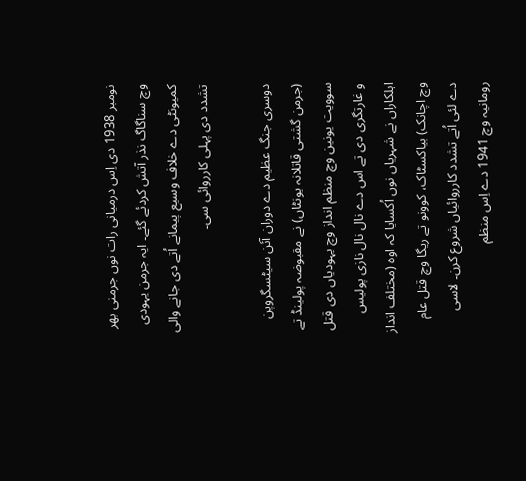نومبر 1938 دی اِس درمیانی رات نوں جرمنی بھر وچ سناگاگ نذر آتش کردئے گئے۔ ایہ جرمن یہودی کمیونٹی دے خلاف وسیع پیمانے اُتے دی جانے والی تشدد دی پہلی کارروائی سی۔

دوسری جنگ عظیم دے دوران آئن سیٹسگروپن (جرمن گشتی قاتلانہ یونٹاں) نے مقبوضہ پولینڈ تے سوویت یونین وچ منظم انداز وچ یہودیاں دی قتل و غارتگری دی تے اس دے نال نال نازی پولیس اہلکاراں نے شہریاں نوں اُکسایا کہ اوہ (مختلف انداز وچ اچانک) بیاکسٹاک، کوونو تے ریگا وچ قتل عام دے لئی اُتے تشدد کارروائیاں شروع کرن۔ لاسی رومانیہ وچ 1941 دے اِس منظم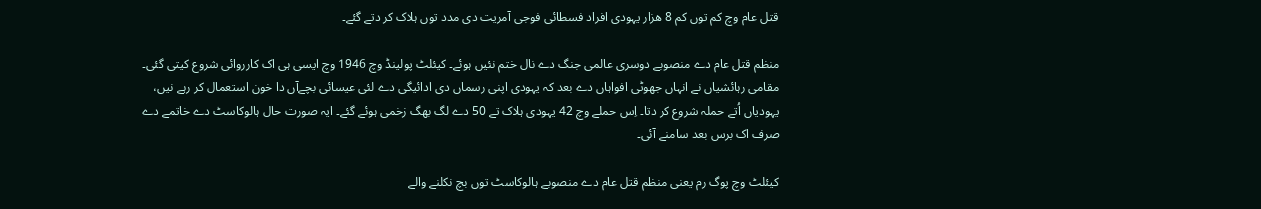قتل عام وچ کم توں کم 8 ھزار یہودی افراد فسطائی فوجی آمریت دی مدد توں ہلاک کر دتے گئے۔

منظم قتل عام دے منصوبے دوسری عالمی جنگ دے نال ختم نئيں ہوئے۔ کیئلٹ پولینڈ وچ 1946 وچ ایسی ہی اک کارروائی شروع کيتی گئی۔ مقامی رہائشیاں نے انہاں جھوٹی افواہاں دے بعد کہ یہودی اپنی رسماں دی ادائیگی دے لئی عیسائی بچےآں دا خون استعمال کر رہے نيں، یہودیاں اُتے حملہ شروع کر دتا۔ اِس حملے وچ 42 یہودی ہلاک تے 50 دے لگ بھگ زخمی ہوئے گئے۔ ایہ صورت حال ہالوکاسٹ دے خاتمے دے صرف اک برس بعد سامنے آئی۔

کیئلٹ وچ پوگ رم یعنی منظم قتل عام دے منصوبے ہالوکاسٹ توں بچ نکلنے والے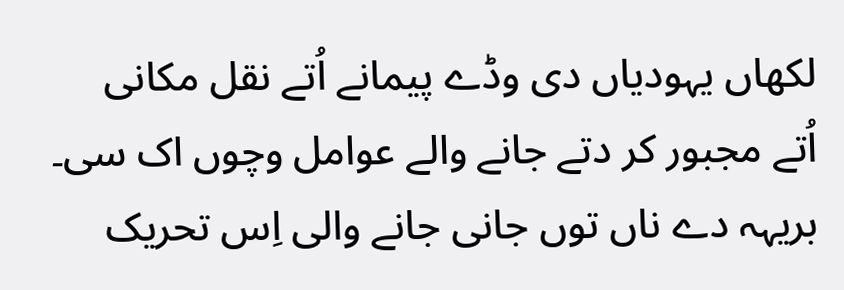لکھاں یہودیاں دی وڈے پیمانے اُتے نقل مکانی اُتے مجبور کر دتے جانے والے عوامل وچوں اک سی۔ بریہہ دے ناں توں جانی جانے والی اِس تحریک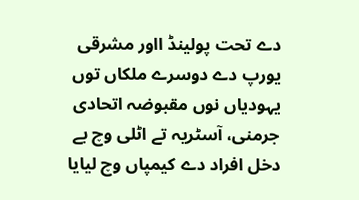دے تحت پولینڈ ااور مشرقی یورپ دے دوسرے ملکاں توں یہودیاں نوں مقبوضہ اتحادی جرمنی، آسٹریہ تے اٹلی وچ بے دخل افراد دے کیمپاں وچ لیایا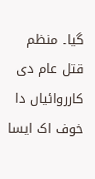گیا۔ منظم قتل عام دی کارروائیاں دا خوف اک ایسا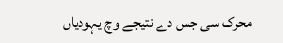محرک سی جس دے نتیجے وچ یہودیاں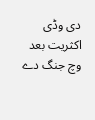دی وڈی اکثریت بعد وچ جنگ دے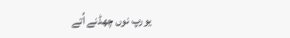یورپ نوں چھڈنے اُتے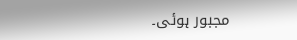مجبور ہوئی۔